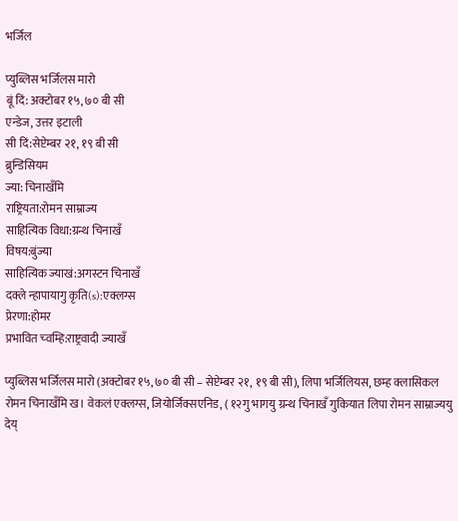भर्जिल

प्युब्लिस भर्जिलस मारो
बूं दिं: अक्टोबर १५, ७० बी सी
एन्डेज, उत्तर इटाली
सी दिं:सेप्टेम्बर २१, १९ बी सी
ब्रुन्डिसियम
ज्या: चिनाखँमि
राष्ट्रियता:रोमन साम्राज्य
साहित्यिक विधा:ग्रन्थ चिनाखँ
विषय:बुंज्या
साहित्यिक ज्याखं:अगस्टन चिनाखँ
दक्ले न्हापायागु कृति(s):एक्लग्स
प्रेरणा:होमर
प्रभावित च्वम्हि:राष्ट्रवादी ज्याखँ

प्युब्लिस भर्जिलस मारो (अक्टोबर १५, ७० बी सी – सेप्टेम्बर २१, १९ बी सी), लिपा भर्जिलियस, छम्ह क्लासिकल रोमन चिनाखँमि ख। वेकलं एक्लग्स, जियोर्जिक्सएनिड, ( १२गु भागयु ग्रन्थ चिनाखँ गुकियात लिपा रोमन साम्राज्ययु देय्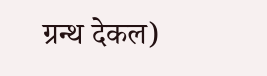ग्रन्थ देकल)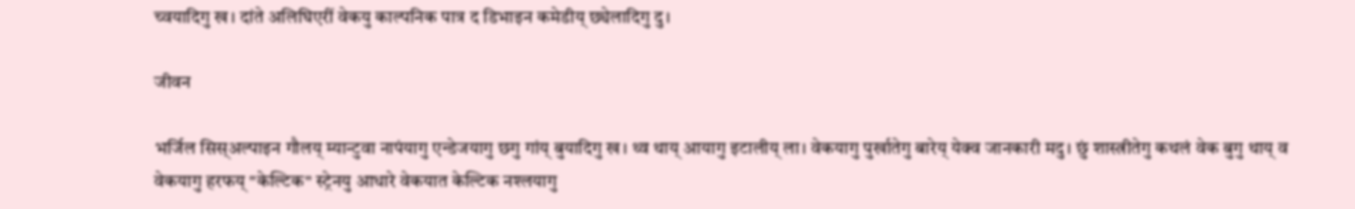च्वयादिगु ख। दांते अलिघिएरीं वेकयु काल्पनिक पात्र द डिभाइन कमेडीय् छ्येलादिगु दु।

जीवन

भर्जिल सिस्‌अल्पाइन गौलय् म्यान्टुवा नापंयागु एन्डेजयागु छगु गांय् बुयादिगु ख। थ्व थाय् आयागु इटालीय् ला। वेकयागु पुर्खातेगु बारेय् येक्व जानकारी मदु। छुं शास्त्रीतेगु कथलं वेक बुगु थाय् व वेकयागु हरफय् "केल्टिक" स्ट्रेनयु आधारे वेकयात केल्टिक नश्लयागु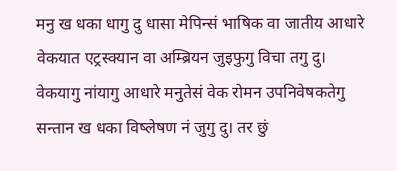मनु ख धका धागु दु धासा मेपिन्सं भाषिक वा जातीय आधारे वेकयात एट्रस्क्यान वा अम्ब्रियन जुइफुगु विचा तगु दु। वेकयागु नांयागु आधारे मनुतेसं वेक रोमन उपनिवेषकतेगु सन्तान ख धका विष्लेषण नं जुगु दु। तर छुं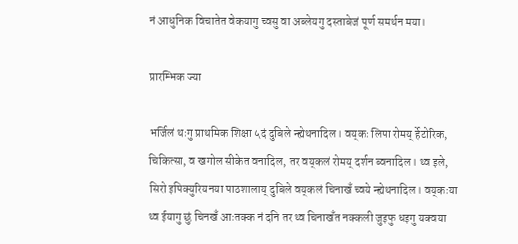नं आधुनिक विचातेत वेकयागु च्वसु वा अब्लेयगु दस्ताबेजं पूर्ण समर्थन मया।

प्रारम्भिक ज्या

भर्जिलं थःगु प्राथमिक शिक्षा ५दं दुबिले न्ह्येथनादिल। वय्‌कः लिपा रोमय् र्हेटोरिक, चिकित्सा, व खगोल सीकेत वनादिल, तर वय्‌कलं रोमय् दर्शन ब्वनादिल। थ्व इले, सिरो इपिक्युरियनया पाठशालाय् दुबिले वय्‌कलं चिनाखँ च्वये न्ह्येथनादिल। वय्‌कःया थ्व ईयागु छुं चिनखँ आःतक्क नं दनि तर थ्व चिनाखँत नक्कली जुइफु धइगु यक्वया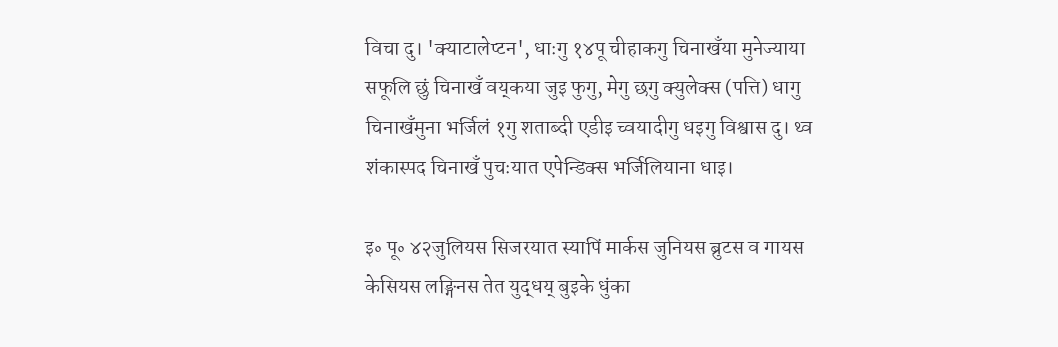विचा दु। 'क्याटालेप्टन', धाःगु १४पू चीहाकगु चिनाखँया मुनेज्याया सफूलि छुं चिनाखँ वय्‌कया जुइ फुगु, मेगु छगु क्युलेक्स (पत्ति) धागु चिनाखँमुना भर्जिलं १गु शताब्दी एडीइ च्वयादीगु धइगु विश्वास दु। थ्व शंकास्पद चिनाखँ पुचःयात एपेन्डिक्स भर्जिलियाना धाइ।

इ॰ पू॰ ४२जुलियस सिजरयात स्यापिं मार्कस जुनियस ब्रुटस व गायस केसियस लङ्गिनस तेत युद्धय् बुइके धुंका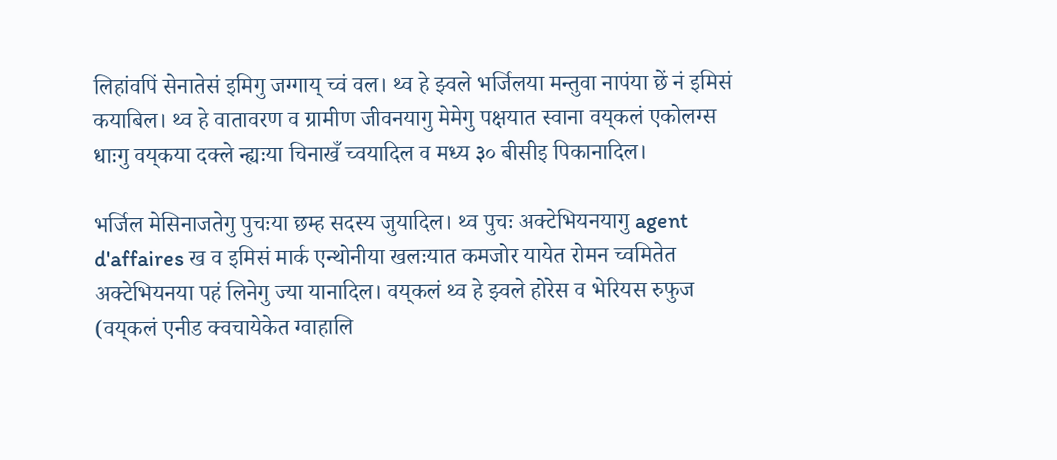लिहांवपिं सेनातेसं इमिगु जग्गाय् च्वं वल। थ्व हे झ्वले भर्जिलया मन्तुवा नापंया छें नं इमिसं कयाबिल। थ्व हे वातावरण व ग्रामीण जीवनयागु मेमेगु पक्षयात स्वाना वय्‌कलं एकोलग्स धाःगु वय्‌कया दक्ले न्ह्यःया चिनाखँ च्वयादिल व मध्य ३० बीसीइ पिकानादिल।

भर्जिल मेसिनाजतेगु पुचःया छम्ह सदस्य जुयादिल। थ्व पुचः अक्टेभियनयागु agent d'affaires ख व इमिसं मार्क एन्थोनीया खलःयात कमजोर यायेत रोमन च्वमितेत अक्टेभियनया पहं लिनेगु ज्या यानादिल। वय्‌कलं थ्व हे झ्वले होरेस व भेरियस रुफुज (वय्‌कलं एनीड क्वचायेकेत ग्वाहालि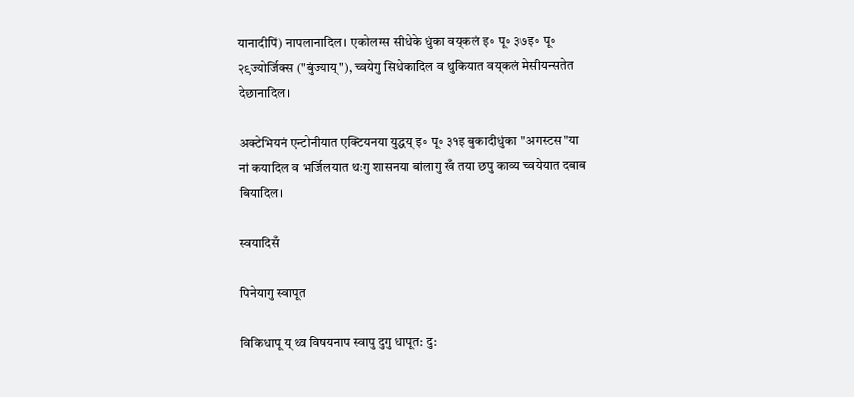यानादीपिं) नापलानादिल। एकोलग्स सीधेके धुंका वय्‌कलं इ॰ पू॰ ३७इ॰ पू॰ २९ज्योर्जिक्स ("बुंज्याय्"), च्वयेगु सिधेकादिल व थुकियात वय्‌कलं मेसीयन्सतेत देछानादिल।

अक्टेभियनं एन्टोनीयात एक्टियनया युद्धय् इ॰ पू॰ ३१इ बुकादीधुंका "अगस्टस"या नां कयादिल व भर्जिलयात थःगु शासनया बांलागु खँ तया छपु काव्य च्वयेयात दबाब बियादिल।

स्वयादिसँ

पिनेयागु स्वापूत

विकिधापू य् थ्व विषयनाप स्वापु दुगु धापूत: दु: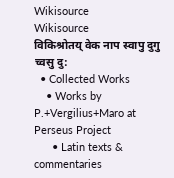Wikisource
Wikisource
विकिश्रोतय् वेक नाप स्वापु दुगु च्वसु दु:
  • Collected Works
    • Works by P.+Vergilius+Maro at Perseus Project
      • Latin texts & commentaries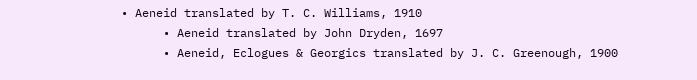• Aeneid translated by T. C. Williams, 1910
      • Aeneid translated by John Dryden, 1697
      • Aeneid, Eclogues & Georgics translated by J. C. Greenough, 1900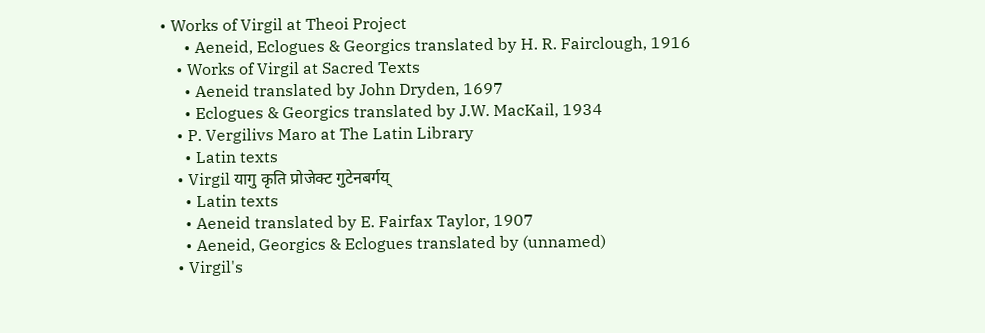• Works of Virgil at Theoi Project
      • Aeneid, Eclogues & Georgics translated by H. R. Fairclough, 1916
    • Works of Virgil at Sacred Texts
      • Aeneid translated by John Dryden, 1697
      • Eclogues & Georgics translated by J.W. MacKail, 1934
    • P. Vergilivs Maro at The Latin Library
      • Latin texts
    • Virgil यागु कृति प्रोजेक्ट गुटेनबर्गय्
      • Latin texts
      • Aeneid translated by E. Fairfax Taylor, 1907
      • Aeneid, Georgics & Eclogues translated by (unnamed)
    • Virgil's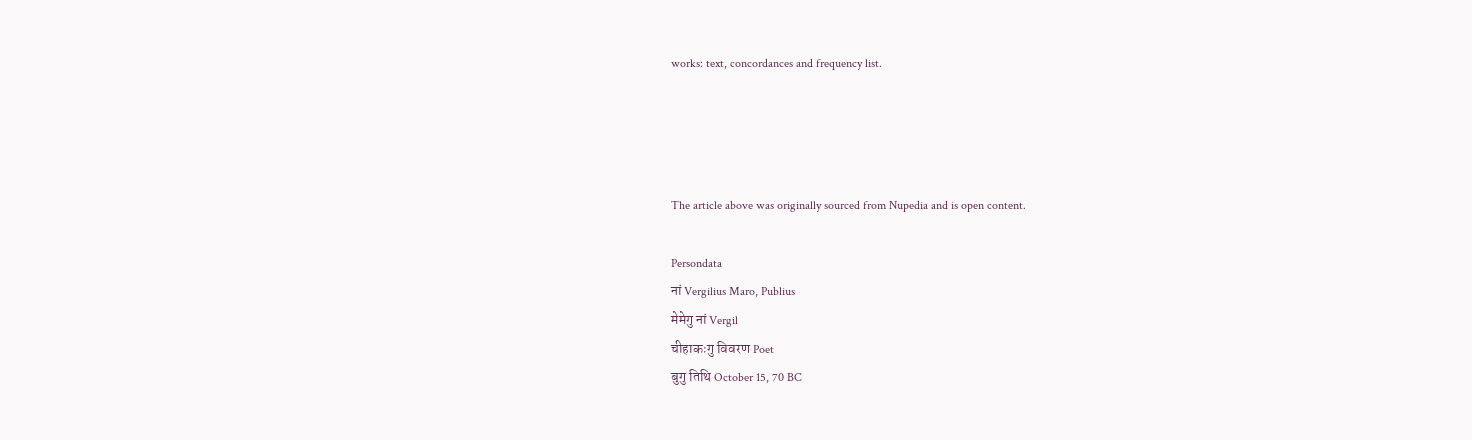works: text, concordances and frequency list.




The article above was originally sourced from Nupedia and is open content.

Persondata
नां Vergilius Maro, Publius
मेमेगु नां Vergil
चीहाकःगु विवरण Poet
बुगु तिथि October 15, 70 BC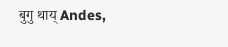बुगु थाय् Andes,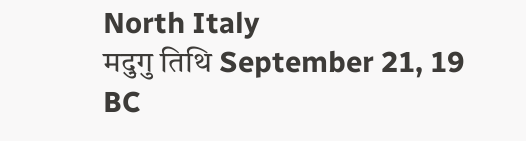North Italy
मदुगु तिथि September 21, 19 BC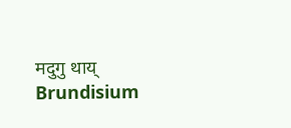मदुगु थाय् Brundisium